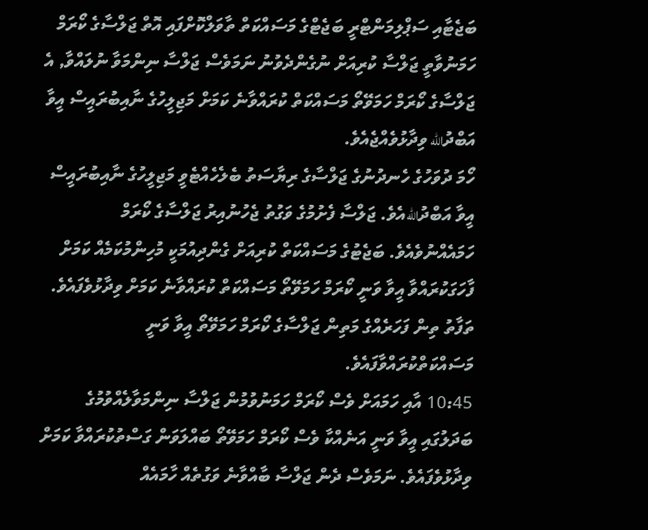ބަޖެޓާއި ސަޕްލިމަންޓްރީ ބަޖެޓްގެ މަސައްކަތް ތާވަލްކޮށްފައި އޮތް ޖަލްސާގެ ކޯރަމް ހަމަނުވާތީ ޖަލްސާ ކުރިއަށް ނުގެންދެވުނު ނަމަވެސް ޖަލްސާ ނިންމަވާ ނުލައްވާ, އެ ޖަލްސާގެ ކޯރަމް ހަމަވޭތޯ މަސައްކަތް ކުރައްވާނެ ކަމަށް މަޖިލީހުގެ ނާއިބުރައީސް އީވާ އަބްދުالله ވިދާޅުވެއްޖެއެވެ.
ހޯމަ ދުވަހުގެ ހެނދުނުގެ ޖަލްސާގެ ރިޔާސަތު ބެލެހެއްޓެވީ މަޖިލީހުގެ ނާއިބުރައީސް އީވާ އަބްދުاللهއެވެ. ޖަލްސާ ފެށުމުގެ ވަގުތު ޖެހުނުއިރު ޖަލްސާގެ ކޯރަމް ހަމައެއްނުވެއެވެ. ބަޖެޓުގެ މަސައްކަތް ކުރިއަށް ގެންދިއުމަކީ މުހިންމުކަމެއް ކަމަށް ފާހަގަކުރައްވާ އީވާ ވަނީ ކޯރަމް ހަމަވޭތޯ މަސައްކަތް ކުރައްވާނެ ކަމަށް ވިދާޅުވެފައެވެ. ތަފާތު ތިން ފަހަރެއްގެ މަތިން ޖަލްސާގެ ކޯރަމް ހަމަވޭތޯ އީވާ ވަނީ މަސައްކަތްކުރައްވާފައެވެ.
10:45 އާއި ހަމައަށް ވެސް ކޯރަމް ހަމަނުވުމުން ޖަލްސާ ނިންމަވާލެއްވުމުގެ ބަދަލުގައި އީވާ ވަނީ އަނެއްކާ ވެސް ކޯރަމް ހަމަވޭތޯ ބައްލަވަން ގަސްތުކުރައްވާ ކަމަށް ވިދާޅުވެފައެވެ. ނަމަވެސް ދެން ޖަލްސާ ބާއްވާނެ ވަގުތެއް ހާމައެއް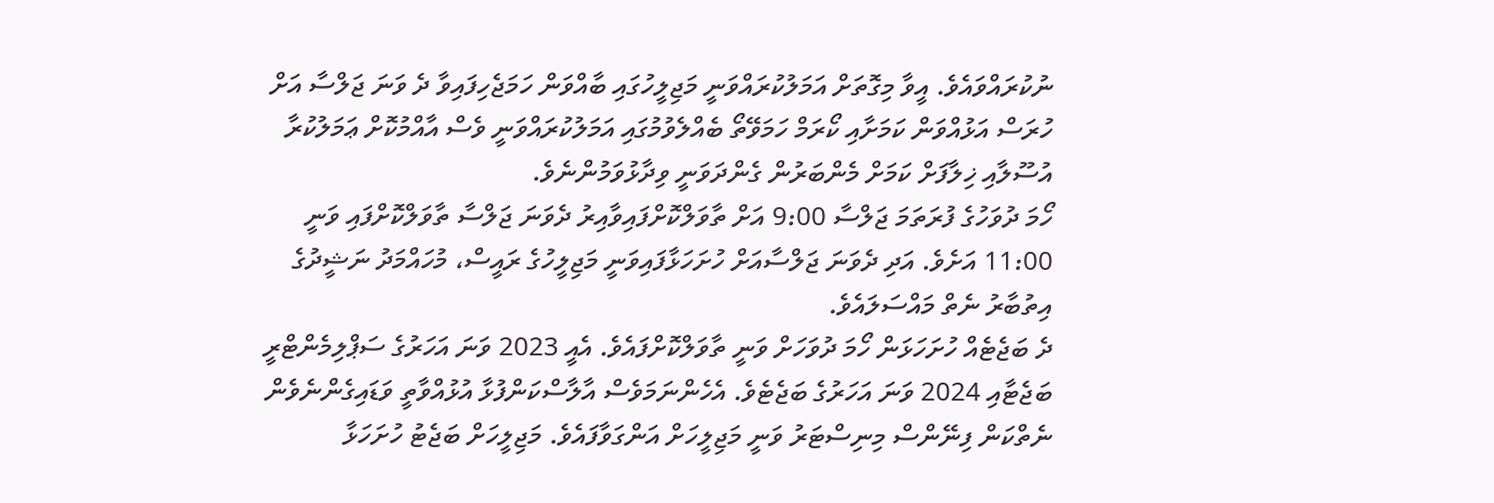ނުކުރައްވައެވެ. އީވާ މިގޮތަށް އަމަލުކުރައްވަނީ މަޖިލީހުގައި ބާއްވަން ހަމަޖެހިފައިވާ ދެ ވަނަ ޖަލްސާ އަށް ހުރަސް އަޅުއްވަން ކަމަށާއި ކޯރަމް ހަމަވޭތޯ ބެއްލެވުމުގައި އަމަލުކުރައްވަނީ ވެސް އާއްމުކޮށް ޢަމަލުކުރާ އުސޫލާއި ޚިލާފަށް ކަމަށް މެންބަރުން ގެންދަވަނީ ވިދާޅުވަމުންނެވެ.
ހޯމަ ދުވަހުގެ ފުރަތަމަ ޖަލްސާ 9:00 އަށް ތާވަލްކޮށްފައިވާއިރު ދެވަނަ ޖަލްސާ ތާވަލްކޮށްފައި ވަނީ 11:00 އަށެވެ. އަދި ދެވަނަ ޖަލްސާއަށް ހުށަހަޅާފައިވަނީ މަޖިލީހުގެ ރައީސް، މުހައްމަދު ނަޝީދުގެ އިތުބާރު ނެތް މައްސަލައެވެ.
ދެ ބަޖެޓެއް ހުށަހަޅަން ހޯމަ ދުވަހަށް ވަނީ ތާވަލްކޮށްފައެވެ. އެއީ 2023 ވަނަ އަހަރުގެ ސަޕްލިމެންޓްރީ ބަޖެޓާއި 2024 ވަނަ އަހަރުގެ ބަޖެޓެވެ. އެހެންނަމަވެސް އާލާސްކަންފުޅާ އުޅުއްވާތީ ވަޑައިގެންނެވެން ނެތްކަން ފިނޭންސް މިނިސްޓަރު ވަނީ މަޖިލީހަށް އަންގަވާފައެވެ. މަޖިލީހަށް ބަޖެޓު ހުށަހަޅާ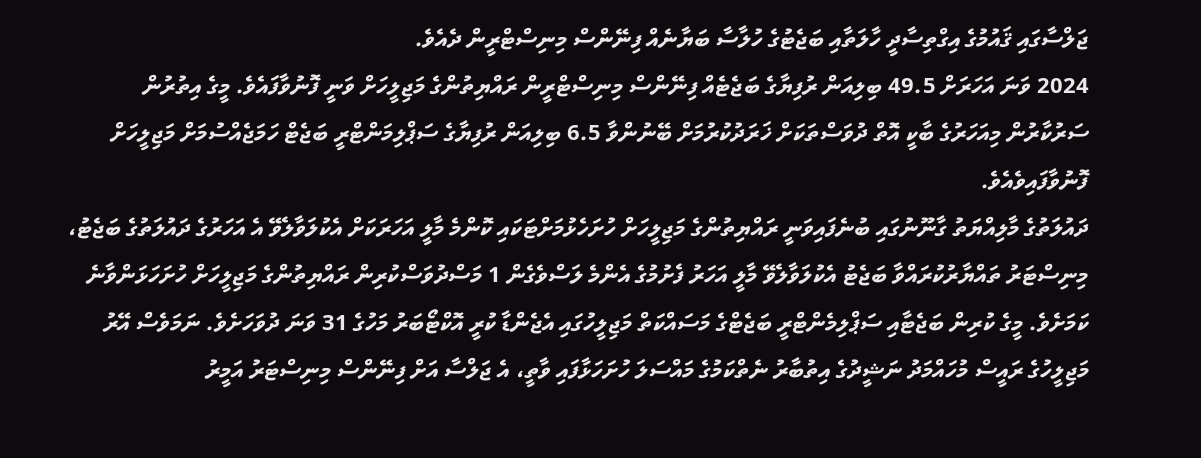ޖަލްސާގައި ޤައުމުގެ އިގްތިސާދީ ހާލަތާއި ބަޖެޓުގެ ހުލާސާ ބަޔާނެއް ފިނޭންސް މިނިސްޓްރީން ދެއެވެ.
2024 ވަނަ އަހަރަށް 49.5 ބިލިއަން ރުފިޔާގެ ބަޖެޓެއް ފިނޭންސް މިނިސްޓްރީން ރައްޔިތުންގެ މަޖިލީހަށް ވަނީ ފޮނުވާފައެވެ. މީގެ އިތުރުން ސަރުކާރުން މިއަހަރުގެ ބާކީ އޮތް ދުވަސްތަކަށް ޚަރަދުކުރުމަށް ބޭނުންވާ 6.5 ބިލިއަން ރުފިޔާގެ ސަޕްލިމަންޓްރީ ބަޖެޓް ހަމަޖެއްސުމަށް މަޖިލީހަށް ފޮނުވާފައިވެއެވެ.
ދައުލަތުގެ މާލިއްޔަތު ގާނޫނުގައި ބުނެފައިވަނީ ރައްޔިތުންގެ މަޖިލީހަށް ހުށަހެޅުމަށްޓަކައި ކޮންމެ މާލީ އަހަރަކަށް އެކުލަވާލެވޭ އެ އަހަރުގެ ދައުލަތުގެ ބަޖެޓު، މިނިސްޓަރު ތައްޔާރުކުރައްވާ ބަޖެޓު އެކުލަވާލެވޭ މާލީ އަހަރު ފެށުމުގެ އެންމެ ލަސްވެގެން 1 މަސްދުވަސްކުރިން ރައްޔިތުންގެ މަޖިލީހަށް ހުށަހަޅަންވާނެ ކަމަށެވެ. މީގެ ކުރިން ބަޖެޓާއި ސަޕްލިމެންޓްރީ ބަޖެޓްގެ މަސައްކަތް މަޖިލީހުގައި އެޖެންޑާ ކުރީ އޮކްޓޯބަރު މަހުގެ 31 ވަނަ ދުވަހަށެވެ. ނަމަވެސް އޭރު މަޖިލީހުގެ ރައީސް މުހައްމަދު ނަޝީދުގެ އިތުބާރު ނެތްކަމުގެ މައްސަލަ ހުށަހަޅާފައި ވާތީ، އެ ޖަލްސާ އަށް ފިނޭންސް މިނިސްޓަރު އަމީރު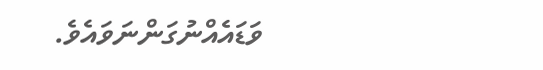ވަޑައެއްނުގަންނަވައެވެ.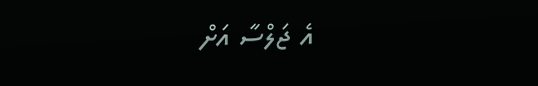އެ ޖަލްސާ އަށް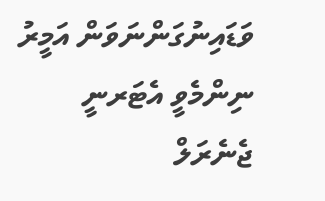ވަޑައިނުގަންނަވަން އަމީރު ނިންމެވީ އެޓަރނީ ޖެނެރަލް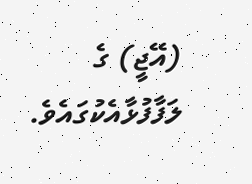(އޭޖީ) ގެ ލަފާފުޅާއެކުގައެވެ.